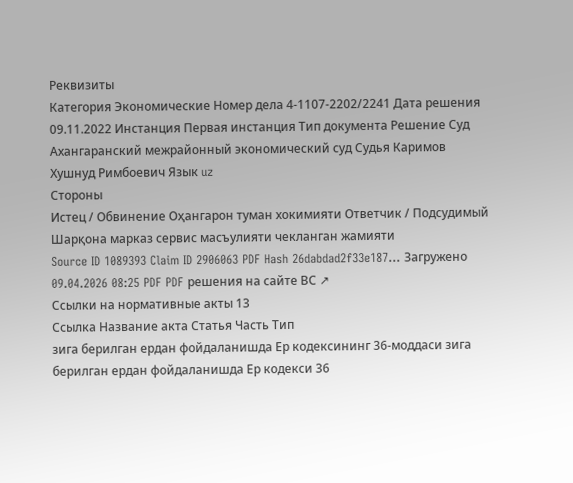Реквизиты
Категория Экономические Номер дела 4-1107-2202/2241 Дата решения 09.11.2022 Инстанция Первая инстанция Тип документа Решение Суд Ахангаранский межрайонный экономический суд Судья Каримов Хушнуд Римбоевич Язык uz
Стороны
Истец / Обвинение Оҳангарон туман хокимияти Ответчик / Подсудимый Шарқона марказ сервис масъулияти чекланган жамияти
Source ID 1089393 Claim ID 2906063 PDF Hash 26dabdad2f33e187... Загружено 09.04.2026 08:25 PDF PDF решения на сайте ВС ↗
Ссылки на нормативные акты 13
Ссылка Название акта Статья Часть Тип
зига берилган ердан фойдаланишда Ер кодексининг 36-моддаси зига берилган ердан фойдаланишда Ер кодекси 36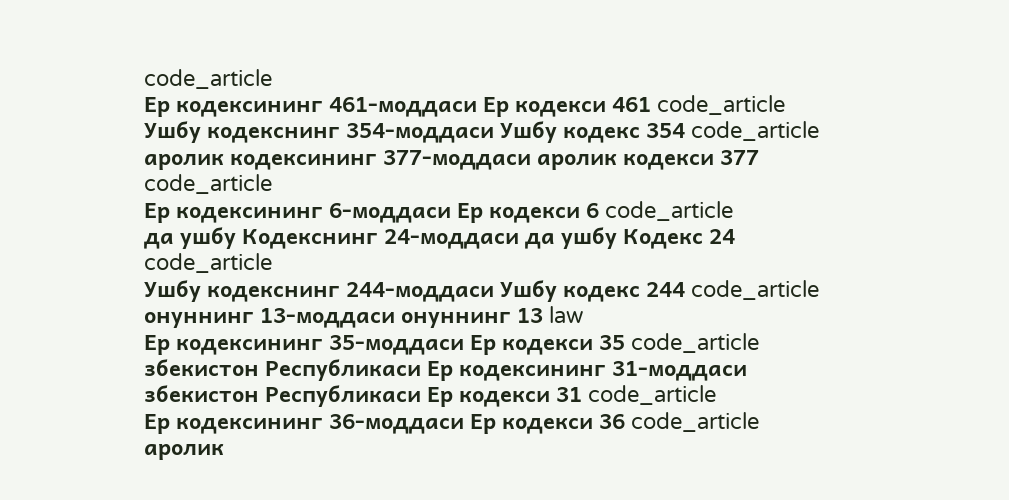code_article
Ер кодексининг 461-моддаси Ер кодекси 461 code_article
Ушбу кодекснинг 354-моддаси Ушбу кодекс 354 code_article
аролик кодексининг 377-моддаси аролик кодекси 377 code_article
Ер кодексининг 6-моддаси Ер кодекси 6 code_article
да ушбу Кодекснинг 24-моддаси да ушбу Кодекс 24 code_article
Ушбу кодекснинг 244-моддаси Ушбу кодекс 244 code_article
онуннинг 13-моддаси онуннинг 13 law
Ер кодексининг 35-моддаси Ер кодекси 35 code_article
збекистон Республикаси Ер кодексининг 31-моддаси збекистон Республикаси Ер кодекси 31 code_article
Ер кодексининг 36-моддаси Ер кодекси 36 code_article
аролик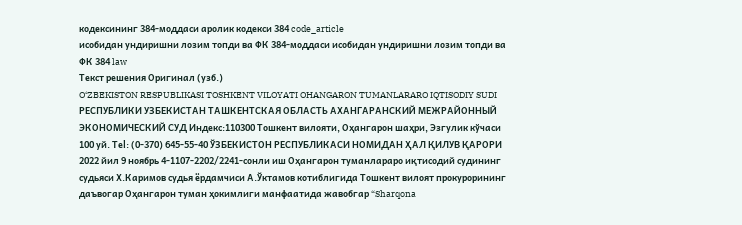кодексининг 384-моддаси аролик кодекси 384 code_article
исобидан ундиришни лозим топди ва ФК 384-моддаси исобидан ундиришни лозим топди ва ФК 384 law
Текст решения Оригинал (узб.)
O‘ZBEKISTON RESPUBLIKASI TOSHKENT VILOYATI OHANGARON TUMANLARARO IQTISODIY SUDI РЕСПУБЛИКИ УЗБЕКИСТАН ТАШКЕНТСКАЯ ОБЛАСТЬ АХАНГАРАНСКИЙ МЕЖРАЙОННЫЙ ЭКОНОМИЧЕСКИЙ СУД Индекс:110300 Тошкент вилояти, Оҳангарон шаҳри, Эзгулик кўчаси 100 уй. Тel: (0-370) 645-55-40 ЎЗБЕКИСТОН РЕСПУБЛИКАСИ НОМИДАН ҲАЛ ҚИЛУВ ҚАРОРИ 2022 йил 9 ноябрь 4-1107-2202/2241-сонли иш Оҳангарон туманлараро иқтисодий судининг судьяси Х.Каримов судья ёрдамчиси А.Ўктамов котиблигида Тошкент вилоят прокурорининг даъвогар Оҳангарон туман ҳокимлиги манфаатида жавобгар “Sharqona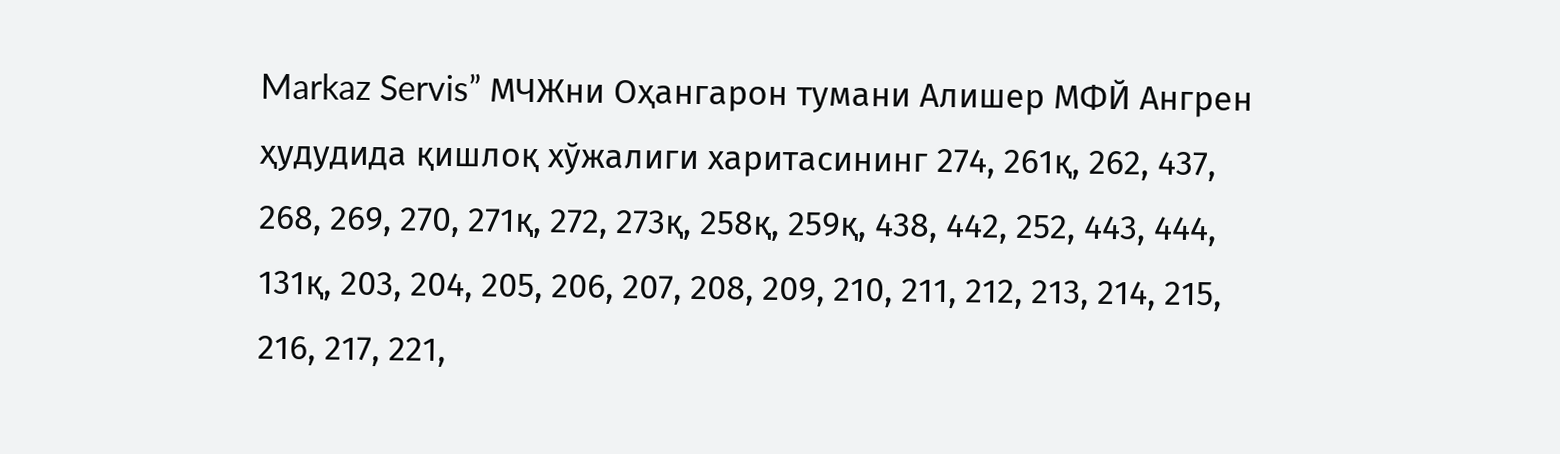Markaz Servis” МЧЖни Оҳангарон тумани Алишер МФЙ Ангрен ҳудудида қишлоқ хўжалиги харитасининг 274, 261қ, 262, 437, 268, 269, 270, 271қ, 272, 273қ, 258қ, 259қ, 438, 442, 252, 443, 444, 131қ, 203, 204, 205, 206, 207, 208, 209, 210, 211, 212, 213, 214, 215, 216, 217, 221,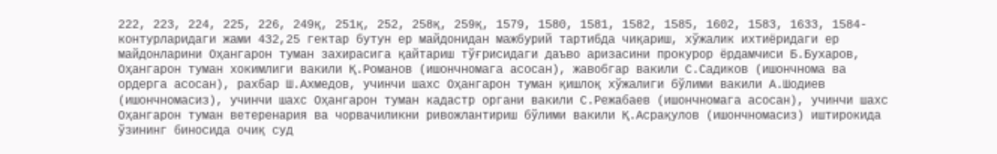222, 223, 224, 225, 226, 249қ, 251қ, 252, 258қ, 259қ, 1579, 1580, 1581, 1582, 1585, 1602, 1583, 1633, 1584-контурларидаги жами 432,25 гектар бутун ер майдонидан мажбурий тартибда чиқариш, хўжалик ихтиёридаги ер майдонларини Оҳангарон туман захирасига қайтариш тўғрисидаги даъво аризасини прокурор ёрдамчиси Б.Бухаров, Оҳангарон туман хокимлиги вакили Қ.Романов (ишончномага асосан), жавобгар вакили С.Садиков (ишончнома ва ордерга асосан), рахбар Ш.Ахмедов, учинчи шахс Оҳангарон туман қишлоқ хўжалиги бўлими вакили А.Шодиев (ишончномасиз), учинчи шахс Оҳангарон туман кадастр органи вакили С.Режабаев (ишончномага асосан), учинчи шахс Оҳангарон туман ветеренария ва чорвачиликни ривожлантириш бўлими вакили Қ.Асрақулов (ишончномасиз) иштирокида ўзининг биносида очиқ суд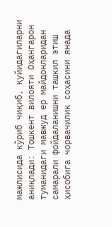мажлисида кўриб чиқиб, қуйидагиларни аниқлади: Тошкент вилояти Оҳангарон туманидаги мавжуд ер майдонларидан самарали фойдаланишни ташкил этиш ҳисобига чорвачилик соҳасини янада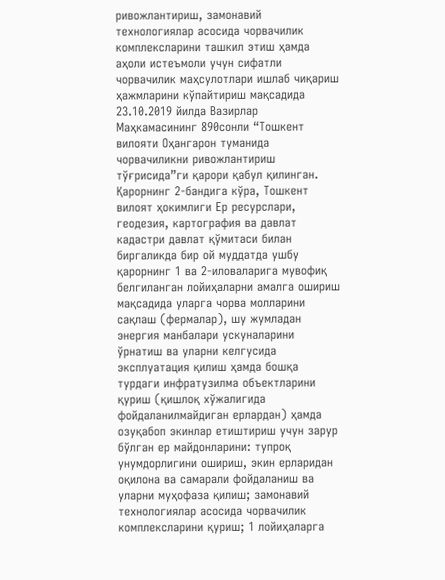ривожлантириш, замонавий технологиялар асосида чорвачилик комплексларини ташкил этиш ҳамда аҳоли истеъмоли учун сифатли чорвачилик маҳсулотлари ишлаб чиқариш ҳажмларини кўпайтириш мақсадида 23.10.2019 йилда Вазирлар Маҳкамасининг 890сонли “Тошкент вилояти Оҳангарон туманида чорвачиликни ривожлантириш тўғрисида”ги қарори қабул қилинган. Қарорнинг 2-бандига кўра, Тошкент вилоят ҳокимлиги Ер ресурслари, геодезия, картография ва давлат кадастри давлат қўмитаси билан биргаликда бир ой муддатда ушбу қарорнинг 1 ва 2-иловаларига мувофиқ белгиланган лойиҳаларни амалга ошириш мақсадида уларга чорва молларини сақлаш (фермалар), шу жумладан энергия манбалари ускуналарини ўрнатиш ва уларни келгусида эксплуатация қилиш ҳамда бошқа турдаги инфратузилма объектларини қуриш (қишлоқ хўжалигида фойдаланилмайдиган ерлардан) ҳамда озуқабоп экинлар етиштириш учун зарур бўлган ер майдонларини: тупроқ унумдорлигини ошириш, экин ерларидан оқилона ва самарали фойдаланиш ва уларни муҳофаза қилиш; замонавий технологиялар асосида чорвачилик комплексларини қуриш; 1 лойиҳаларга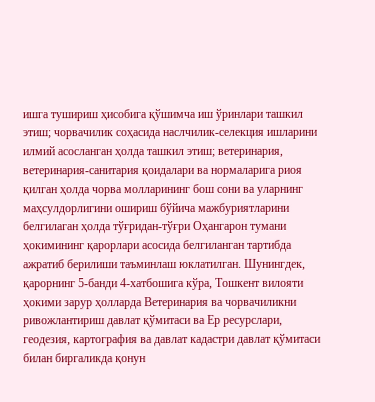ишга тушириш ҳисобига қўшимча иш ўринлари ташкил этиш; чорвачилик соҳасида наслчилик-селекция ишларини илмий асосланган ҳолда ташкил этиш; ветеринария, ветеринария-санитария қоидалари ва нормаларига риоя қилган ҳолда чорва молларининг бош сони ва уларнинг маҳсулдорлигини ошириш бўйича мажбуриятларини белгилаган ҳолда тўғридан-тўғри Оҳангарон тумани ҳокимининг қарорлари асосида белгиланган тартибда ажратиб берилиши таъминлаш юклатилган. Шунингдек, қарорнинг 5-банди 4-хатбошига кўра, Тошкент вилояти ҳокими зарур ҳолларда Ветеринария ва чорвачиликни ривожлантириш давлат қўмитаси ва Ер ресурслари, геодезия, картография ва давлат кадастри давлат қўмитаси билан биргаликда қонун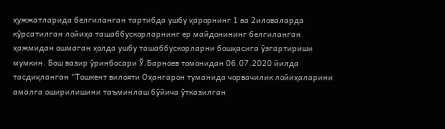ҳужжатларида белгиланган тартибда ушбу қарорнинг 1 ва 2иловаларда кўрсатилган лойиҳа ташаббускорларнинг ер майдонининг белгиланган ҳажмидан ошмаган ҳолда ушбу ташаббускорларни бошқасига ўзгартириши мумкин. Бош вазир ўринбосари Ў.Барноев томонидан 06.07.2020 йилда тасдиқланган “Тошкент вилояти Оҳангарон туманида чорвачилик лойиҳаларини амалга оширилишини таъминлаш бўйича ўтказилган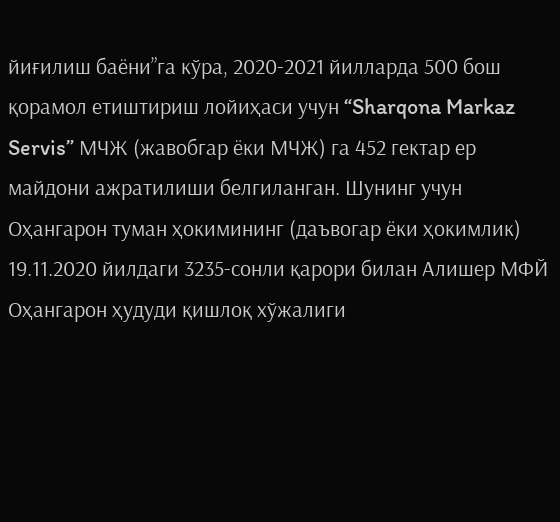йиғилиш баёни”га кўра, 2020-2021 йилларда 500 бош қорамол етиштириш лойиҳаси учун “Sharqona Markaz Servis” МЧЖ (жавобгар ёки МЧЖ) га 452 гектар ер майдони ажратилиши белгиланган. Шунинг учун Оҳангарон туман ҳокимининг (даъвогар ёки ҳокимлик) 19.11.2020 йилдаги 3235-сонли қарори билан Алишер МФЙ Оҳангарон ҳудуди қишлоқ хўжалиги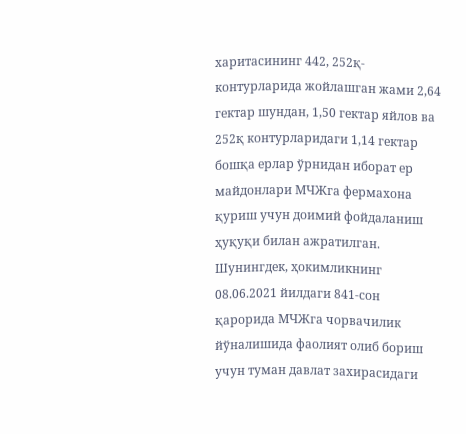харитасининг 442, 252қ-контурларида жойлашган жами 2,64 гектар шундан, 1,50 гектар яйлов ва 252қ контурларидаги 1,14 гектар бошқа ерлар ўрнидан иборат ер майдонлари МЧЖга фермахона қуриш учун доимий фойдаланиш ҳуқуқи билан ажратилган. Шунингдек, ҳокимликнинг 08.06.2021 йилдаги 841-сон қарорида МЧЖга чорвачилик йўналишида фаолият олиб бориш учун туман давлат захирасидаги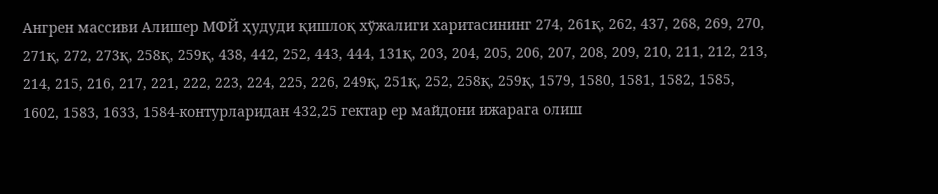Ангрен массиви Алишер МФЙ ҳудуди қишлоқ хўжалиги харитасининг 274, 261қ, 262, 437, 268, 269, 270, 271қ, 272, 273қ, 258қ, 259қ, 438, 442, 252, 443, 444, 131қ, 203, 204, 205, 206, 207, 208, 209, 210, 211, 212, 213, 214, 215, 216, 217, 221, 222, 223, 224, 225, 226, 249қ, 251қ, 252, 258қ, 259қ, 1579, 1580, 1581, 1582, 1585, 1602, 1583, 1633, 1584-контурларидан 432,25 гектар ер майдони ижарага олиш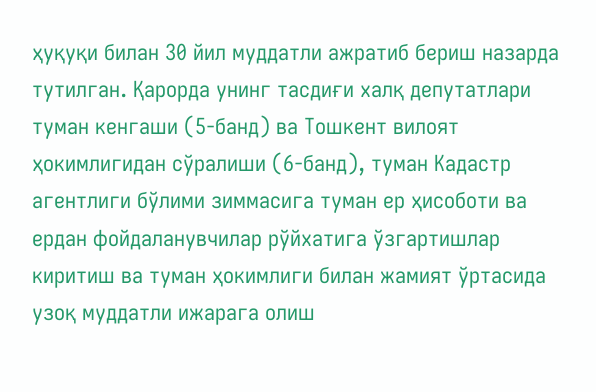ҳуқуқи билан 30 йил муддатли ажратиб бериш назарда тутилган. Қарорда унинг тасдиғи халқ депутатлари туман кенгаши (5-банд) ва Тошкент вилоят ҳокимлигидан сўралиши (6-банд), туман Кадастр агентлиги бўлими зиммасига туман ер ҳисоботи ва ердан фойдаланувчилар рўйхатига ўзгартишлар киритиш ва туман ҳокимлиги билан жамият ўртасида узоқ муддатли ижарага олиш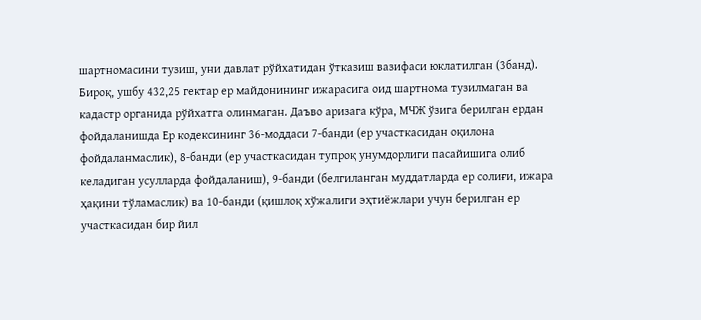шартномасини тузиш, уни давлат рўйхатидан ўтказиш вазифаси юклатилган (3банд). Бироқ, ушбу 432,25 гектар ер майдонининг ижарасига оид шартнома тузилмаган ва кадастр органида рўйхатга олинмаган. Даъво аризага кўра, МЧЖ ўзига берилган ердан фойдаланишда Ер кодексининг 36-моддаси 7-банди (ер участкасидан оқилона фойдаланмаслик), 8-банди (ер участкасидан тупроқ унумдорлиги пасайишига олиб келадиган усулларда фойдаланиш), 9-банди (белгиланган муддатларда ер солиғи, ижара ҳақини тўламаслик) ва 10-банди (қишлоқ хўжалиги эҳтиёжлари учун берилган ер участкасидан бир йил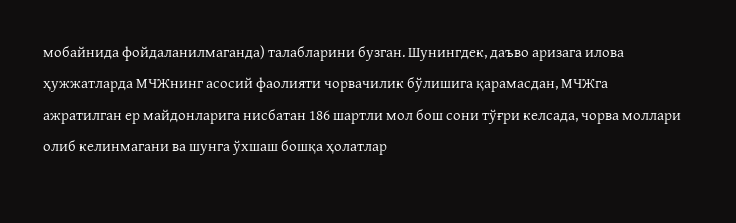мобайнида фойдаланилмаганда) талабларини бузган. Шунингдек, даъво аризага илова ҳужжатларда МЧЖнинг асосий фаолияти чорвачилик бўлишига қарамасдан, МЧЖга ажратилган ер майдонларига нисбатан 186 шартли мол бош сони тўғри келсада, чорва моллари олиб келинмагани ва шунга ўхшаш бошқа ҳолатлар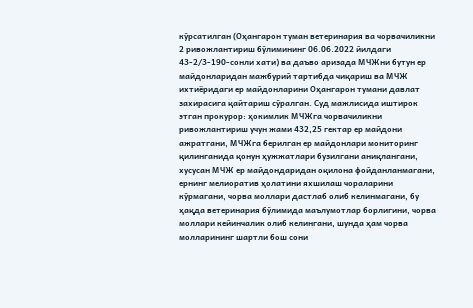кўрсатилган (Оҳангарон туман ветеринария ва чорвачиликни 2 ривожлантириш бўлимининг 06.06.2022 йилдаги 43-2/3-190-сонли хати) ва даъво аризада МЧЖни бутун ер майдонларидан мажбурий тартибда чиқариш ва МЧЖ ихтиёридаги ер майдонларини Оҳангарон тумани давлат захирасига қайтариш сўралган. Суд мажлисида иштирок этган прокурор: ҳокимлик МЧЖга чорвачиликни ривожлантириш учун жами 432,25 гектар ер майдони ажратгани, МЧЖга берилган ер майдонлари мониторинг қилинганида қонун ҳужжатлари бузилгани аниқлангани, хусусан МЧЖ ер майдондаридан оқилона фойданланмагани, ернинг мелиоратив ҳолатини яхшилаш чораларини кўрмагани, чорва моллари дастлаб олиб келинмагани, бу ҳақда ветеринария бўлимида маълумотлар борлигини, чорва моллари кейинчалик олиб келингани, шунда ҳам чорва молларининг шартли бош сони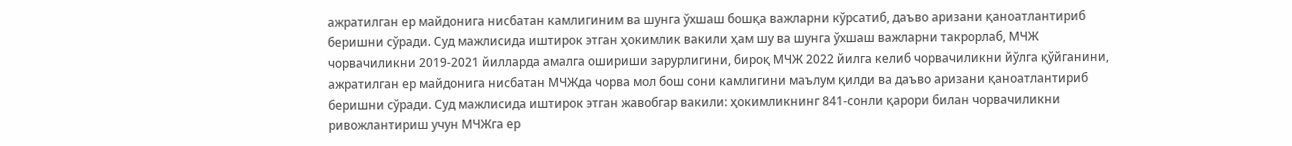ажратилган ер майдонига нисбатан камлигиним ва шунга ўхшаш бошқа важларни кўрсатиб, даъво аризани қаноатлантириб беришни сўради. Суд мажлисида иштирок этган ҳокимлик вакили ҳам шу ва шунга ўхшаш важларни такрорлаб, МЧЖ чорвачиликни 2019-2021 йилларда амалга ошириши зарурлигини, бироқ МЧЖ 2022 йилга келиб чорвачиликни йўлга қўйганини, ажратилган ер майдонига нисбатан МЧЖда чорва мол бош сони камлигини маълум қилди ва даъво аризани қаноатлантириб беришни сўради. Суд мажлисида иштирок этган жавобгар вакили: ҳокимликнинг 841-сонли қарори билан чорвачиликни ривожлантириш учун МЧЖга ер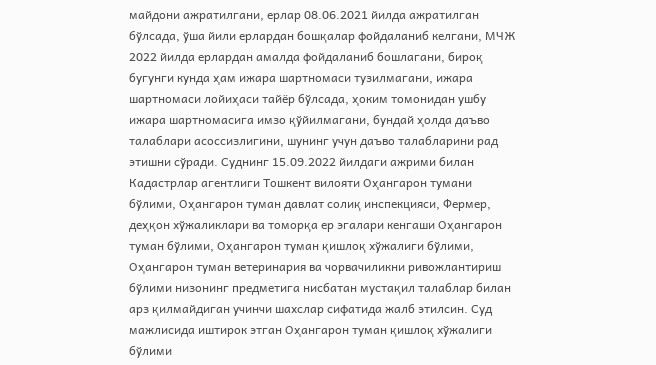майдони ажратилгани, ерлар 08.06.2021 йилда ажратилган бўлсада, ўша йили ерлардан бошқалар фойдаланиб келгани, МЧЖ 2022 йилда ерлардан амалда фойдаланиб бошлагани, бироқ бугунги кунда ҳам ижара шартномаси тузилмагани, ижара шартномаси лойиҳаси тайёр бўлсада, ҳоким томонидан ушбу ижара шартномасига имзо қўйилмагани, бундай ҳолда даъво талаблари асоссизлигини, шунинг учун даъво талабларини рад этишни сўради. Суднинг 15.09.2022 йилдаги ажрими билан Кадастрлар агентлиги Тошкент вилояти Оҳангарон тумани бўлими, Оҳангарон туман давлат солиқ инспекцияси, Фермер, деҳқон хўжаликлари ва томорқа ер эгалари кенгаши Оҳангарон туман бўлими, Оҳангарон туман қишлоқ хўжалиги бўлими, Оҳангарон туман ветеринария ва чорвачиликни ривожлантириш бўлими низонинг предметига нисбатан мустақил талаблар билан арз қилмайдиган учинчи шахслар сифатида жалб этилсин. Суд мажлисида иштирок этган Оҳангарон туман қишлоқ хўжалиги бўлими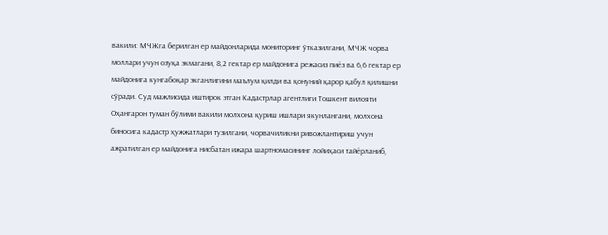вакили: МЧЖга берилган ер майдонларида мониторинг ўтказилгани, МЧЖ чорва моллари учун озуқа экмагани, 8,2 гектар ер майдонига режасиз пиёз ва 6,6 гектар ер майдонига кунгабоқар экганлигини маълум қилди ва қонуний қарор қабул қилишни сўради. Суд мажлисида иштирок этган Кадастрлар агентлиги Тошкент вилояти Оҳангарон туман бўлими вакили молхона қуриш ишлари якунлангани, молхона биносига кадастр ҳужжатлари тузилгани, чорвачиликни ривожлантириш учун ажратилган ер майдонига нисбатан ижара шартномасининг лойиҳаси тайёрланиб,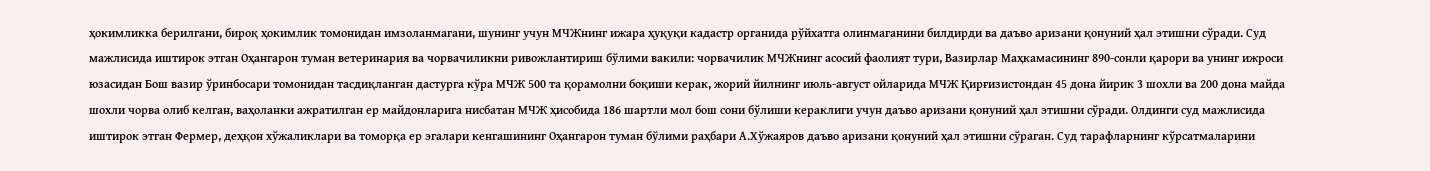ҳокимликка берилгани, бироқ ҳокимлик томонидан имзоланмагани, шунинг учун МЧЖнинг ижара ҳуқуқи кадастр органида рўйхатга олинмаганини билдирди ва даъво аризани қонуний ҳал этишни сўради. Суд мажлисида иштирок этган Оҳангарон туман ветеринария ва чорвачиликни ривожлантириш бўлими вакили: чорвачилик МЧЖнинг асосий фаолият тури, Вазирлар Маҳкамасининг 890-сонли қарори ва унинг ижроси юзасидан Бош вазир ўринбосари томонидан тасдиқланган дастурга кўра МЧЖ 500 та қорамолни боқиши керак, жорий йилнинг июль-август ойларида МЧЖ Қирғизистондан 45 дона йирик 3 шохли ва 200 дона майда шохли чорва олиб келган, ваҳоланки ажратилган ер майдонларига нисбатан МЧЖ ҳисобида 186 шартли мол бош сони бўлиши кераклиги учун даъво аризани қонуний ҳал этишни сўради. Олдинги суд мажлисида иштирок этган Фермер, деҳқон хўжаликлари ва томорқа ер эгалари кенгашининг Оҳангарон туман бўлими раҳбари А.Хўжаяров даъво аризани қонуний ҳал этишни сўраган. Суд тарафларнинг кўрсатмаларини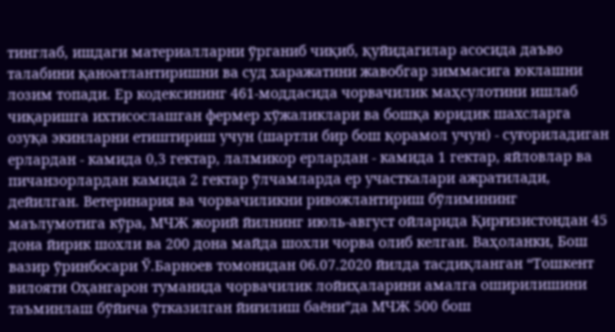тинглаб, ишдаги материалларни ўрганиб чиқиб, қуйидагилар асосида даъво талабини қаноатлантиришни ва суд харажатини жавобгар зиммасига юклашни лозим топади. Ер кодексининг 461-моддасида чорвачилик маҳсулотини ишлаб чиқаришга ихтисослашган фермер хўжаликлари ва бошқа юридик шахсларга озуқа экинларни етиштириш учун (шартли бир бош қорамол учун) - суғориладиган ерлардан - камида 0,3 гектар, лалмикор ерлардан - камида 1 гектар, яйловлар ва пичанзорлардан камида 2 гектар ўлчамларда ер участкалари ажратилади, дейилган. Ветеринария ва чорвачиликни ривожлантириш бўлимининг маълумотига кўра, МЧЖ жорий йилнинг июль-август ойларида Қирғизистондан 45 дона йирик шохли ва 200 дона майда шохли чорва олиб келган. Ваҳоланки, Бош вазир ўринбосари Ў.Барноев томонидан 06.07.2020 йилда тасдиқланган “Тошкент вилояти Оҳангарон туманида чорвачилик лойиҳаларини амалга оширилишини таъминлаш бўйича ўтказилган йиғилиш баёни”да МЧЖ 500 бош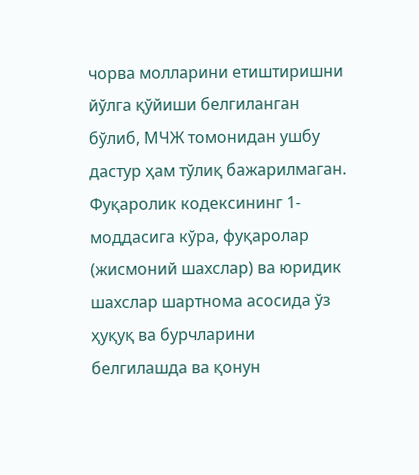чорва молларини етиштиришни йўлга қўйиши белгиланган бўлиб, МЧЖ томонидан ушбу дастур ҳам тўлиқ бажарилмаган. Фуқаролик кодексининг 1-моддаcига кўра, фуқаролар (жисмоний шахслар) ва юридик шахслар шартнома асосида ўз ҳуқуқ ва бурчларини белгилашда ва қонун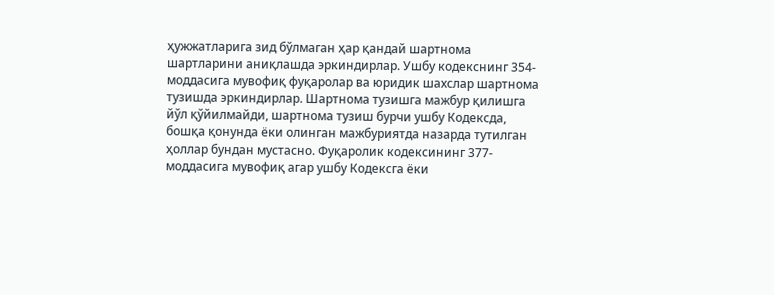ҳужжатларига зид бўлмаган ҳар қандай шартнома шартларини аниқлашда эркиндирлар. Ушбу кодекснинг 354-моддасига мувофиқ фуқаролар ва юридик шахслар шартнома тузишда эркиндирлар. Шартнома тузишга мажбур қилишга йўл қўйилмайди, шартнома тузиш бурчи ушбу Кодексда, бошқа қонунда ёки олинган мажбуриятда назарда тутилган ҳоллар бундан мустасно. Фуқаролик кодексининг 377-моддасига мувофиқ агар ушбу Кодексга ёки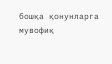бошқа қонунларга мувофиқ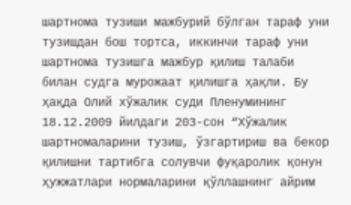шартнома тузиши мажбурий бўлган тараф уни тузишдан бош тортса, иккинчи тараф уни шартнома тузишга мажбур қилиш талаби билан судга мурожаат қилишга ҳақли. Бу ҳақда Олий хўжалик суди Пленумининг 18.12.2009 йилдаги 203-сон “Хўжалик шартномаларини тузиш, ўзгартириш ва бекор қилишни тартибга солувчи фуқаролик қонун ҳужжатлари нормаларини қўллашнинг айрим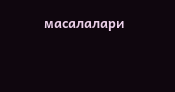масалалари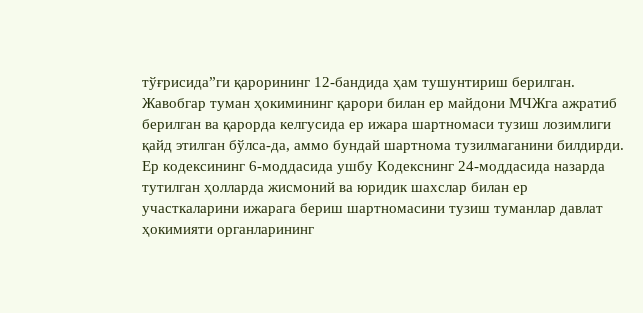тўғрисида”ги қарорининг 12-бандида ҳам тушунтириш берилган. Жавобгар туман ҳокимининг қарори билан ер майдони МЧЖга ажратиб берилган ва қарорда келгусида ер ижара шартномаси тузиш лозимлиги қайд этилган бўлса-да, аммо бундай шартнома тузилмаганини билдирди. Ер кодексининг 6-моддасида ушбу Кодекснинг 24-моддасида назарда тутилган ҳолларда жисмоний ва юридик шахслар билан ер участкаларини ижарага бериш шартномасини тузиш туманлар давлат ҳокимияти органларининг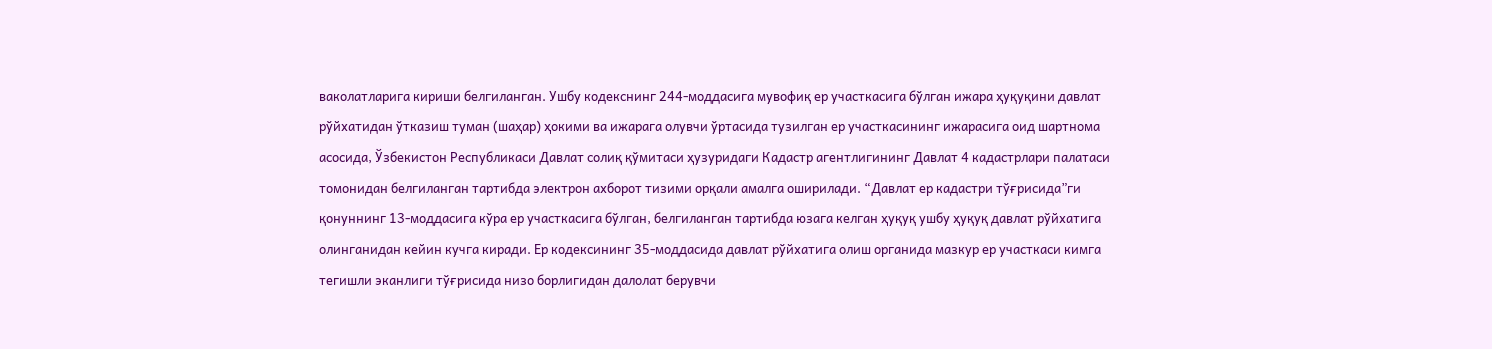ваколатларига кириши белгиланган. Ушбу кодекснинг 244-моддасига мувофиқ ер участкасига бўлган ижара ҳуқуқини давлат рўйхатидан ўтказиш туман (шаҳар) ҳокими ва ижарага олувчи ўртасида тузилган ер участкасининг ижарасига оид шартнома асосида, Ўзбекистон Республикаси Давлат солиқ қўмитаси ҳузуридаги Кадастр агентлигининг Давлат 4 кадастрлари палатаси томонидан белгиланган тартибда электрон ахборот тизими орқали амалга оширилади. “Давлат ер кадастри тўғрисида”ги қонуннинг 13-моддасига кўра ер участкасига бўлган, белгиланган тартибда юзага келган ҳуқуқ ушбу ҳуқуқ давлат рўйхатига олинганидан кейин кучга киради. Ер кодексининг 35-моддасида давлат рўйхатига олиш органида мазкур ер участкаси кимга тегишли эканлиги тўғрисида низо борлигидан далолат берувчи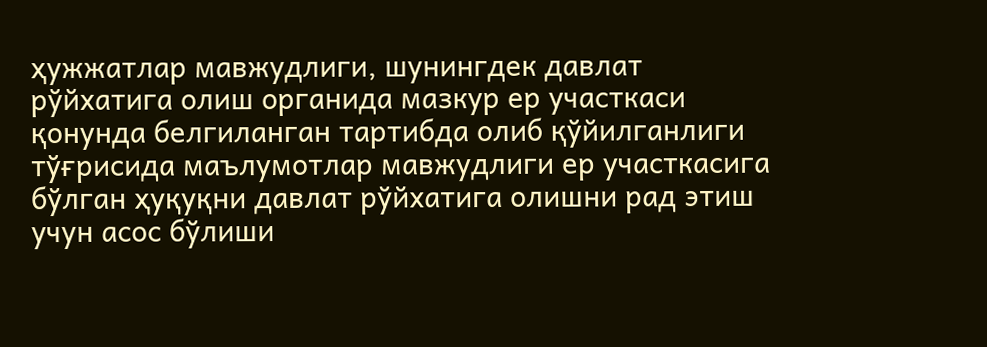ҳужжатлар мавжудлиги, шунингдек давлат рўйхатига олиш органида мазкур ер участкаси қонунда белгиланган тартибда олиб қўйилганлиги тўғрисида маълумотлар мавжудлиги ер участкасига бўлган ҳуқуқни давлат рўйхатига олишни рад этиш учун асос бўлиши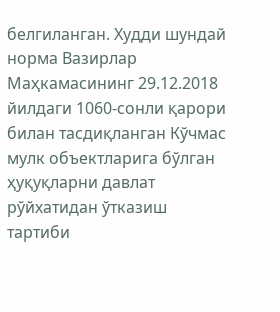белгиланган. Худди шундай норма Вазирлар Маҳкамасининг 29.12.2018 йилдаги 1060-сонли қарори билан тасдиқланган Кўчмас мулк объектларига бўлган ҳуқуқларни давлат рўйхатидан ўтказиш тартиби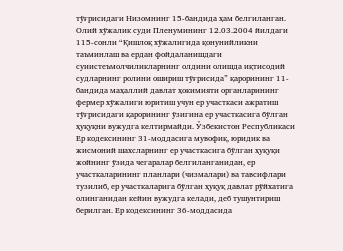тўғрисидаги Низомнинг 15-бандида ҳам белгиланган. Олий хўжалик суди Пленумининг 12.03.2004 йилдаги 115-сонли “Қишлоқ хўжалигида қонунийликни таъминлаш ва ердан фойдаланишдаги суиистеъмолчиликларнинг олдини олишда иқтисодий судларнинг ролини ошириш тўғрисида” қарорининг 11-бандида маҳаллий давлат ҳокимияти органларининг фермер хўжалиги юритиш учун ер участкаси ажратиш тўғрисидаги қарорининг ўзигина ер участкасига бўлган ҳуқуқни вужудга келтирмайди. Ўзбекистон Республикаси Ер кодексининг 31-моддасига мувофиқ, юридик ва жисмоний шахсларнинг ер участкасига бўлган ҳуқуқи жойнинг ўзида чегаралар белгиланганидан, ер участкаларининг планлари (чизмалари) ва тавсифлари тузилиб, ер участкаларига бўлган ҳуқуқ давлат рўйхатига олинганидан кейин вужудга келади, деб тушунтириш берилган. Ер кодексининг 36-моддасида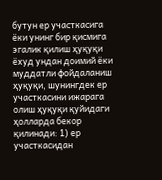бутун ер участкасига ёки унинг бир қисмига эгалик қилиш ҳуқуқи ёхуд ундан доимий ёки муддатли фойдаланиш ҳуқуқи, шунингдек ер участкасини ижарага олиш ҳуқуқи қуйидаги ҳолларда бекор қилинади: 1) ер участкасидан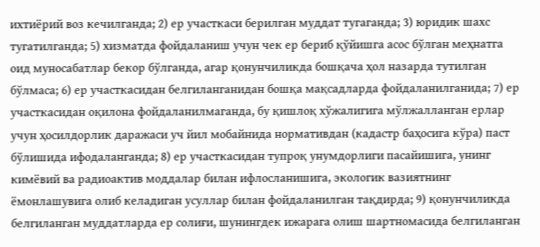ихтиёрий воз кечилганда; 2) ер участкаси берилган муддат тугаганда; 3) юридик шахс тугатилганда; 5) хизматда фойдаланиш учун чек ер бериб қўйишга асос бўлган меҳнатга оид муносабатлар бекор бўлганда, агар қонунчиликда бошқача ҳол назарда тутилган бўлмаса; 6) ер участкасидан белгиланганидан бошқа мақсадларда фойдаланилганида; 7) ер участкасидан оқилона фойдаланилмаганда, бу қишлоқ хўжалигига мўлжалланган ерлар учун ҳосилдорлик даражаси уч йил мобайнида нормативдан (кадастр баҳосига кўра) паст бўлишида ифодаланганда; 8) ер участкасидан тупроқ унумдорлиги пасайишига, унинг кимёвий ва радиоактив моддалар билан ифлосланишига, экологик вазиятнинг ёмонлашувига олиб келадиган усуллар билан фойдаланилган тақдирда; 9) қонунчиликда белгиланган муддатларда ер солиғи, шунингдек ижарага олиш шартномасида белгиланган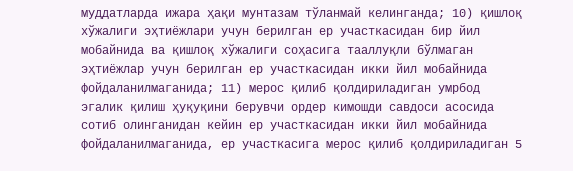муддатларда ижара ҳақи мунтазам тўланмай келинганда; 10) қишлоқ хўжалиги эҳтиёжлари учун берилган ер участкасидан бир йил мобайнида ва қишлоқ хўжалиги соҳасига тааллуқли бўлмаган эҳтиёжлар учун берилган ер участкасидан икки йил мобайнида фойдаланилмаганида; 11) мерос қилиб қолдириладиган умрбод эгалик қилиш ҳуқуқини берувчи ордер кимошди савдоси асосида сотиб олинганидан кейин ер участкасидан икки йил мобайнида фойдаланилмаганида, ер участкасига мерос қилиб қолдириладиган 5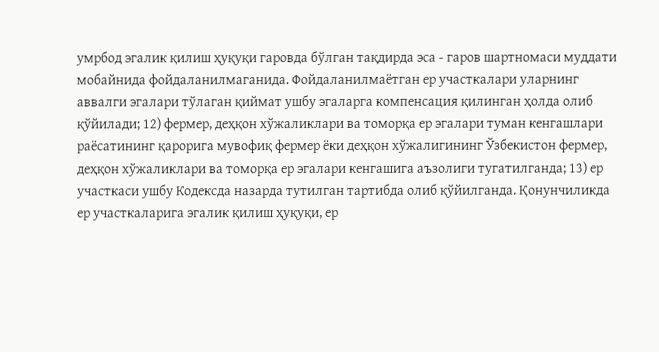умрбод эгалик қилиш ҳуқуқи гаровда бўлган тақдирда эса - гаров шартномаси муддати мобайнида фойдаланилмаганида. Фойдаланилмаётган ер участкалари уларнинг аввалги эгалари тўлаган қиймат ушбу эгаларга компенсация қилинган ҳолда олиб қўйилади; 12) фермер, деҳқон хўжаликлари ва томорқа ер эгалари туман кенгашлари раёсатининг қарорига мувофиқ фермер ёки деҳқон хўжалигининг Ўзбекистон фермер, деҳқон хўжаликлари ва томорқа ер эгалари кенгашига аъзолиги тугатилганда; 13) ер участкаси ушбу Кодексда назарда тутилган тартибда олиб қўйилганда. Қонунчиликда ер участкаларига эгалик қилиш ҳуқуқи, ер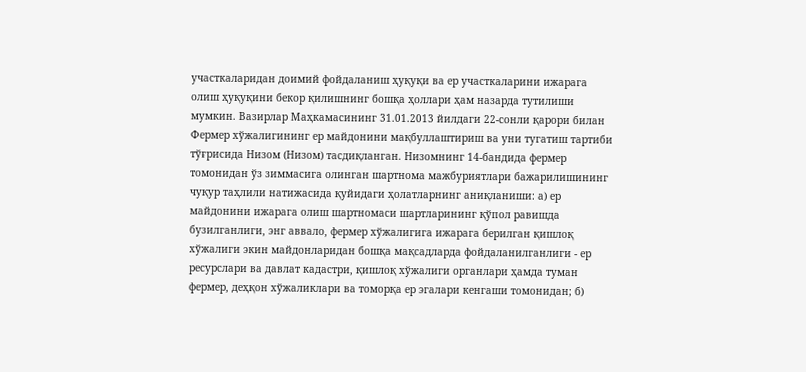участкаларидан доимий фойдаланиш ҳуқуқи ва ер участкаларини ижарага олиш ҳуқуқини бекор қилишнинг бошқа ҳоллари ҳам назарда тутилиши мумкин. Вазирлар Маҳкамасининг 31.01.2013 йилдаги 22-сонли қарори билан Фермер хўжалигининг ер майдонини мақбуллаштириш ва уни тугатиш тартиби тўғрисида Низом (Низом) тасдиқланган. Низомнинг 14-бандида фермер томонидан ўз зиммасига олинган шартнома мажбуриятлари бажарилишининг чуқур таҳлили натижасида қуйидаги ҳолатларнинг аниқланиши: а) ер майдонини ижарага олиш шартномаси шартларининг қўпол равишда бузилганлиги, энг аввало, фермер хўжалигига ижарага берилган қишлоқ хўжалиги экин майдонларидан бошқа мақсадларда фойдаланилганлиги - ер ресурслари ва давлат кадастри, қишлоқ хўжалиги органлари ҳамда туман фермер, деҳқон хўжаликлари ва томорқа ер эгалари кенгаши томонидан; б)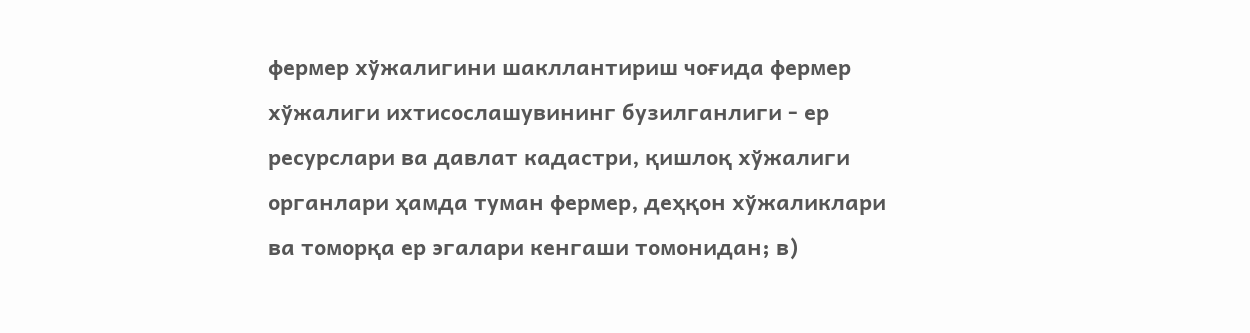фермер хўжалигини шакллантириш чоғида фермер хўжалиги ихтисослашувининг бузилганлиги - ер ресурслари ва давлат кадастри, қишлоқ хўжалиги органлари ҳамда туман фермер, деҳқон хўжаликлари ва томорқа ер эгалари кенгаши томонидан; в)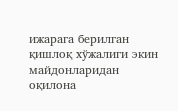ижарага берилган қишлоқ хўжалиги экин майдонларидан оқилона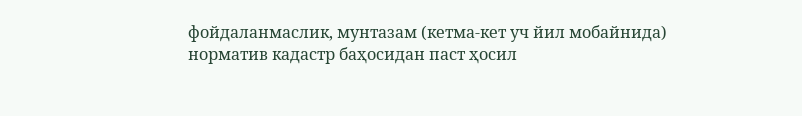фойдаланмаслик, мунтазам (кетма-кет уч йил мобайнида) норматив кадастр баҳосидан паст ҳосил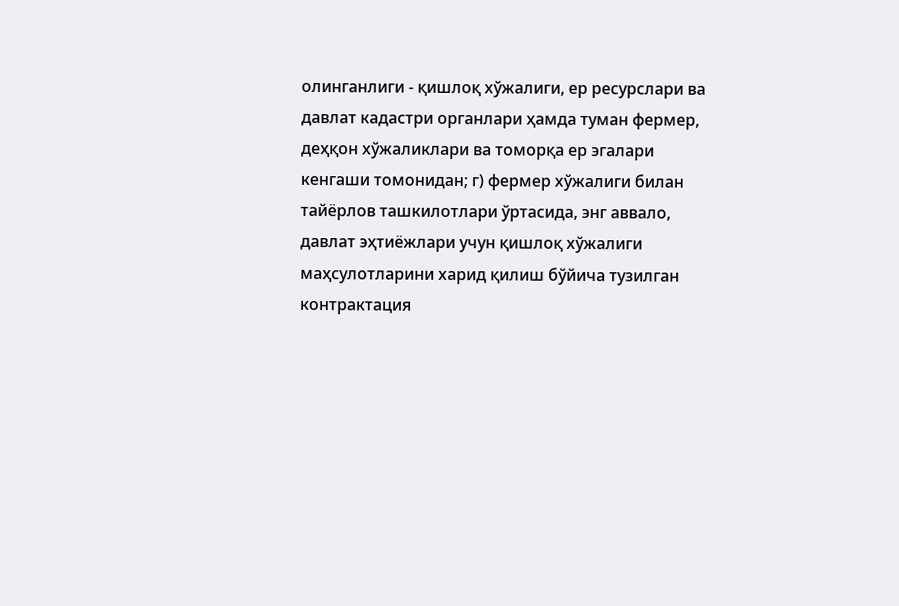олинганлиги - қишлоқ хўжалиги, ер ресурслари ва давлат кадастри органлари ҳамда туман фермер, деҳқон хўжаликлари ва томорқа ер эгалари кенгаши томонидан; г) фермер хўжалиги билан тайёрлов ташкилотлари ўртасида, энг аввало, давлат эҳтиёжлари учун қишлоқ хўжалиги маҳсулотларини харид қилиш бўйича тузилган контрактация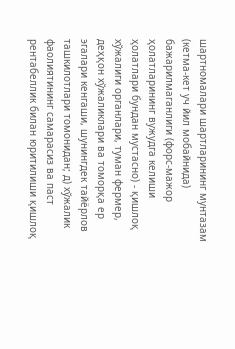шартномалари шартларининг мунтазам (кетма-кет уч йил мобайнида) бажарилмаганлиги (форс-мажор ҳолатларининг вужудга келиши ҳолатлари бундан мустасно) - қишлоқ хўжалиги органлари, туман фермер, деҳқон хўжаликлари ва томорқа ер эгалари кенгаши, шунингдек тайёрлов ташкилотлари томонидан; д) хўжалик фаолиятининг самарасиз ва паст рентабеллик билан юритилиши қишлоқ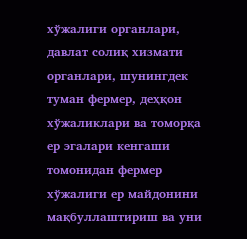хўжалиги органлари, давлат солиқ хизмати органлари, шунингдек туман фермер, деҳқон хўжаликлари ва томорқа ер эгалари кенгаши томонидан фермер хўжалиги ер майдонини мақбуллаштириш ва уни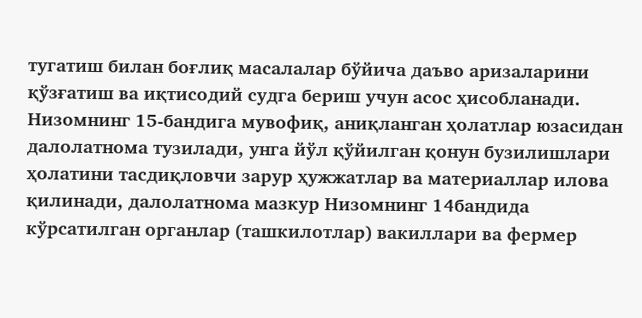тугатиш билан боғлиқ масалалар бўйича даъво аризаларини қўзғатиш ва иқтисодий судга бериш учун асос ҳисобланади. Низомнинг 15-бандига мувофиқ, аниқланган ҳолатлар юзасидан далолатнома тузилади, унга йўл қўйилган қонун бузилишлари ҳолатини тасдиқловчи зарур ҳужжатлар ва материаллар илова қилинади, далолатнома мазкур Низомнинг 14бандида кўрсатилган органлар (ташкилотлар) вакиллари ва фермер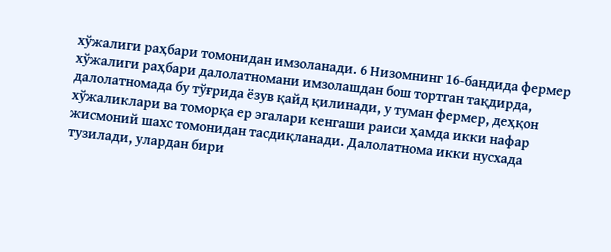хўжалиги раҳбари томонидан имзоланади. 6 Низомнинг 16-бандида фермер хўжалиги раҳбари далолатномани имзолашдан бош тортган тақдирда, далолатномада бу тўғрида ёзув қайд қилинади, у туман фермер, деҳқон хўжаликлари ва томорқа ер эгалари кенгаши раиси ҳамда икки нафар жисмоний шахс томонидан тасдиқланади. Далолатнома икки нусхада тузилади, улардан бири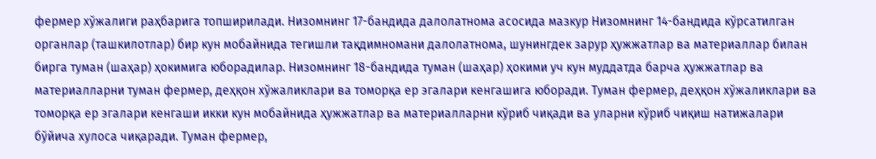фермер хўжалиги раҳбарига топширилади. Низомнинг 17-бандида далолатнома асосида мазкур Низомнинг 14-бандида кўрсатилган органлар (ташкилотлар) бир кун мобайнида тегишли тақдимномани далолатнома, шунингдек зарур ҳужжатлар ва материаллар билан бирга туман (шаҳар) ҳокимига юборадилар. Низомнинг 18-бандида туман (шаҳар) ҳокими уч кун муддатда барча ҳужжатлар ва материалларни туман фермер, деҳқон хўжаликлари ва томорқа ер эгалари кенгашига юборади. Туман фермер, деҳқон хўжаликлари ва томорқа ер эгалари кенгаши икки кун мобайнида ҳужжатлар ва материалларни кўриб чиқади ва уларни кўриб чиқиш натижалари бўйича хулоса чиқаради. Туман фермер,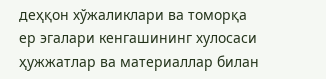деҳқон хўжаликлари ва томорқа ер эгалари кенгашининг хулосаси ҳужжатлар ва материаллар билан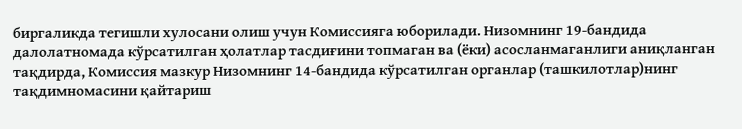биргаликда тегишли хулосани олиш учун Комиссияга юборилади. Низомнинг 19-бандида далолатномада кўрсатилган ҳолатлар тасдиғини топмаган ва (ёки) асосланмаганлиги аниқланган тақдирда, Комиссия мазкур Низомнинг 14-бандида кўрсатилган органлар (ташкилотлар)нинг тақдимномасини қайтариш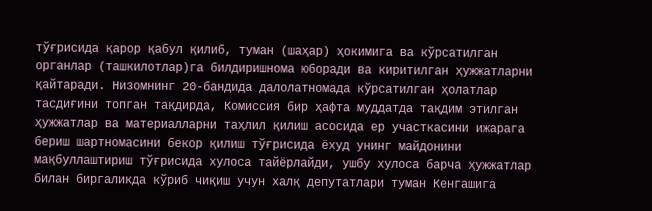тўғрисида қарор қабул қилиб, туман (шаҳар) ҳокимига ва кўрсатилган органлар (ташкилотлар)га билдиришнома юборади ва киритилган ҳужжатларни қайтаради. Низомнинг 20-бандида далолатномада кўрсатилган ҳолатлар тасдиғини топган тақдирда, Комиссия бир ҳафта муддатда тақдим этилган ҳужжатлар ва материалларни таҳлил қилиш асосида ер участкасини ижарага бериш шартномасини бекор қилиш тўғрисида ёхуд унинг майдонини мақбуллаштириш тўғрисида хулоса тайёрлайди, ушбу хулоса барча ҳужжатлар билан биргаликда кўриб чиқиш учун халқ депутатлари туман Кенгашига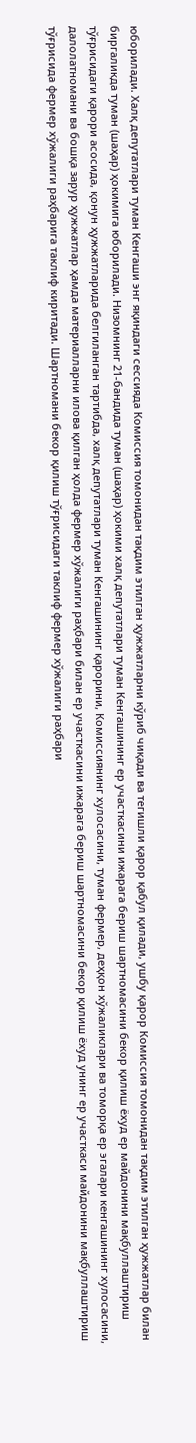юборилади. Халқ депутатлари туман Кенгаши энг яқиндаги сессияда Комиссия томонидан тақдим этилган ҳужжатларни кўриб чиқади ва тегишли қарор қабул қилади, ушбу қарор Комиссия томонидан тақдим этилган ҳужжатлар билан биргаликда туман (шаҳар) ҳокимига юборилади. Низомнинг 21-бандида туман (шаҳар) ҳокими халқ депутатлари туман Кенгашининг ер участкасини ижарага бериш шартномасини бекор қилиш ёхуд ер майдонини мақбуллаштириш тўғрисидаги қарори асосида, қонун ҳужжатларида белгиланган тартибда, халқ депутатлари туман Кенгашининг қарорини, Комиссиянинг хулосасини, туман фермер, деҳқон хўжаликлари ва томорқа ер эгалари кенгашининг хулосасини, далолатномани ва бошқа зарур ҳужжатлар ҳамда материалларни илова қилган ҳолда фермер хўжалиги раҳбари билан ер участкасини ижарага бериш шартномасини бекор қилиш ёхуд унинг ер участкаси майдонини мақбуллаштириш тўғрисида фермер хўжалиги раҳбарига таклиф киритади. Шартномани бекор қилиш тўғрисидаги таклиф фермер хўжалиги раҳбари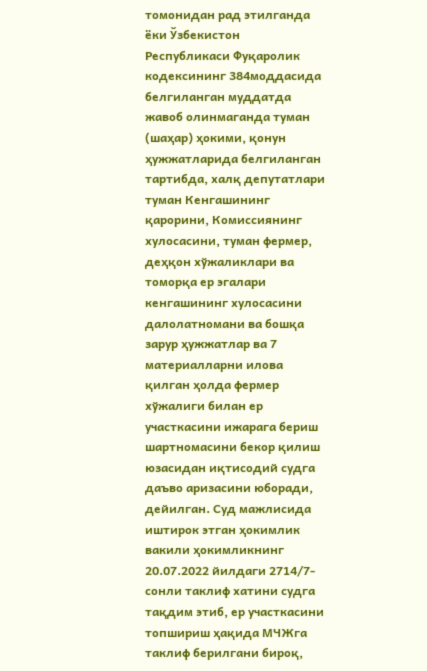томонидан рад этилганда ёки Ўзбекистон Республикаси Фуқаролик кодексининг 384моддасида белгиланган муддатда жавоб олинмаганда туман (шаҳар) ҳокими, қонун ҳужжатларида белгиланган тартибда, халқ депутатлари туман Кенгашининг қарорини, Комиссиянинг хулосасини, туман фермер, деҳқон хўжаликлари ва томорқа ер эгалари кенгашининг хулосасини далолатномани ва бошқа зарур ҳужжатлар ва 7 материалларни илова қилган ҳолда фермер хўжалиги билан ер участкасини ижарага бериш шартномасини бекор қилиш юзасидан иқтисодий судга даъво аризасини юборади, дейилган. Суд мажлисида иштирок этган ҳокимлик вакили ҳокимликнинг 20.07.2022 йилдаги 2714/7-сонли таклиф хатини судга тақдим этиб, ер участкасини топшириш ҳақида МЧЖга таклиф берилгани бироқ,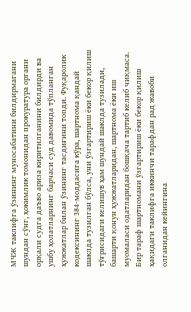МЧЖ таклифга ўзининг муносабатини билдирмагани шундан сўнг, ҳокимлик томонидан прокуратура органи орқали судга даъво ариза киритилганини билдирди ва ушбу ҳолатларнинг барчаси суд давомида тўпланган ҳужжатлар билан ўзининг тасдиғини топди. Фуқаролик кодексининг 384-моддасига кўра, шартнома қандай шаклда тузилган бўлса, уни ўзгартириш ёки бекор қилиш тўғрисидаги келишув ҳам шундай шаклда тузилади, башарти қонун ҳужжатларидан, шартнома ёки иш муомаласи одатларидан бошқача тартиб келиб чиқмаса. Бир тараф шартномани ўзгартириш ёки бекор қилиш ҳақидаги таклифга иккинчи тарафдан рад жавоби олганидан кейингина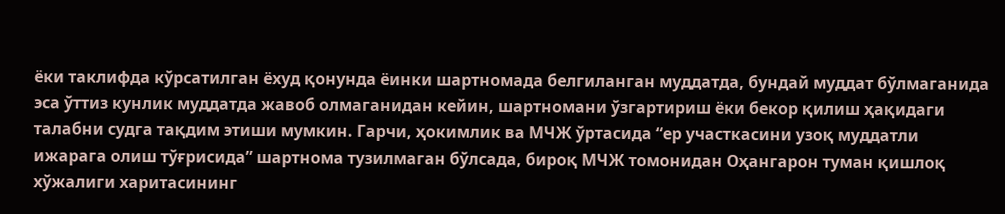ёки таклифда кўрсатилган ёхуд қонунда ёинки шартномада белгиланган муддатда, бундай муддат бўлмаганида эса ўттиз кунлик муддатда жавоб олмаганидан кейин, шартномани ўзгартириш ёки бекор қилиш ҳақидаги талабни судга тақдим этиши мумкин. Гарчи, ҳокимлик ва МЧЖ ўртасида “ер участкасини узоқ муддатли ижарага олиш тўғрисида” шартнома тузилмаган бўлсада, бироқ МЧЖ томонидан Оҳангарон туман қишлоқ хўжалиги харитасининг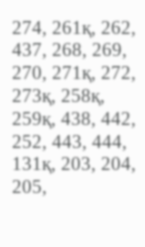274, 261қ, 262, 437, 268, 269, 270, 271қ, 272, 273қ, 258қ, 259қ, 438, 442, 252, 443, 444, 131қ, 203, 204, 205,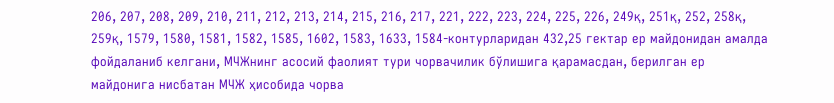206, 207, 208, 209, 210, 211, 212, 213, 214, 215, 216, 217, 221, 222, 223, 224, 225, 226, 249қ, 251қ, 252, 258қ, 259қ, 1579, 1580, 1581, 1582, 1585, 1602, 1583, 1633, 1584-контурларидан 432,25 гектар ер майдонидан амалда фойдаланиб келгани, МЧЖнинг асосий фаолият тури чорвачилик бўлишига қарамасдан, берилган ер майдонига нисбатан МЧЖ ҳисобида чорва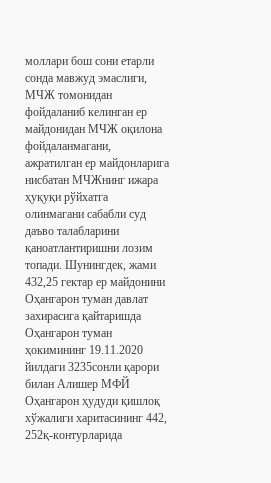моллари бош сони етарли сонда мавжуд эмаслиги, МЧЖ томонидан фойдаланиб келинган ер майдонидан МЧЖ оқилона фойдаланмагани, ажратилган ер майдонларига нисбатан МЧЖнинг ижара ҳуқуқи рўйхатга олинмагани сабабли суд даъво талабларини қаноатлантиришни лозим топади. Шунингдек, жами 432,25 гектар ер майдонини Оҳангарон туман давлат захирасига қайтаришда Оҳангарон туман ҳокимининг 19.11.2020 йилдаги 3235сонли қарори билан Алишер МФЙ Оҳангарон ҳудуди қишлоқ хўжалиги харитасининг 442, 252қ-контурларида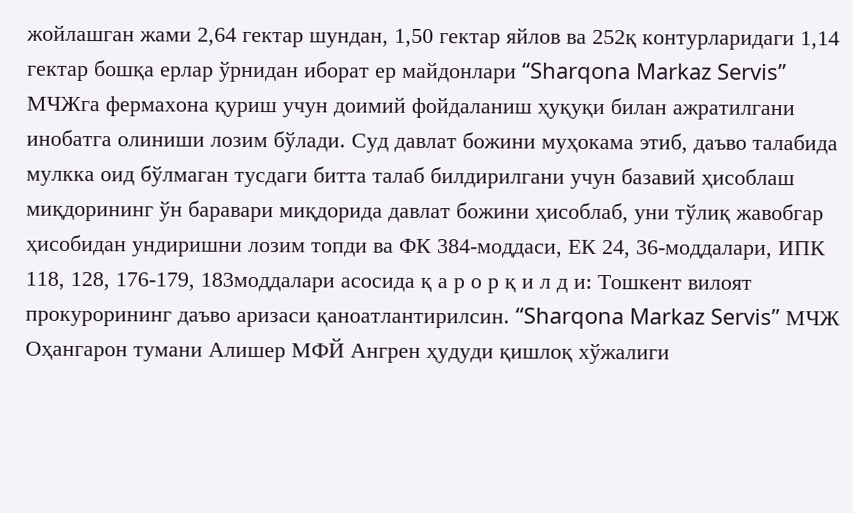жойлашган жами 2,64 гектар шундан, 1,50 гектар яйлов ва 252қ контурларидаги 1,14 гектар бошқа ерлар ўрнидан иборат ер майдонлари “Sharqona Markaz Servis” МЧЖга фермахона қуриш учун доимий фойдаланиш ҳуқуқи билан ажратилгани инобатга олиниши лозим бўлади. Суд давлат божини муҳокама этиб, даъво талабида мулкка оид бўлмаган тусдаги битта талаб билдирилгани учун базавий ҳисоблаш миқдорининг ўн баравари миқдорида давлат божини ҳисоблаб, уни тўлиқ жавобгар ҳисобидан ундиришни лозим топди ва ФК 384-моддаси, ЕК 24, 36-моддалари, ИПК 118, 128, 176-179, 183моддалари асосида қ а р о р қ и л д и: Тошкент вилоят прокурорининг даъво аризаси қаноатлантирилсин. “Sharqona Markaz Servis” МЧЖ Оҳангарон тумани Алишер МФЙ Ангрен ҳудуди қишлоқ хўжалиги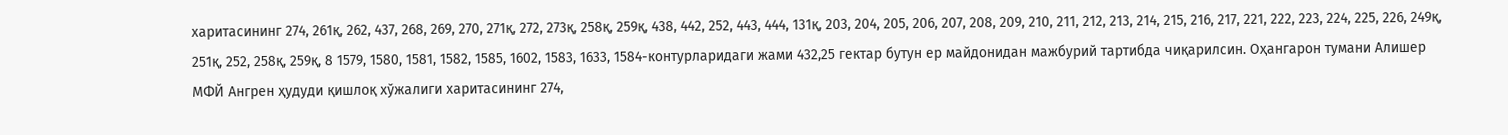харитасининг 274, 261қ, 262, 437, 268, 269, 270, 271қ, 272, 273қ, 258қ, 259қ, 438, 442, 252, 443, 444, 131қ, 203, 204, 205, 206, 207, 208, 209, 210, 211, 212, 213, 214, 215, 216, 217, 221, 222, 223, 224, 225, 226, 249қ, 251қ, 252, 258қ, 259қ, 8 1579, 1580, 1581, 1582, 1585, 1602, 1583, 1633, 1584-контурларидаги жами 432,25 гектар бутун ер майдонидан мажбурий тартибда чиқарилсин. Оҳангарон тумани Алишер МФЙ Ангрен ҳудуди қишлоқ хўжалиги харитасининг 274,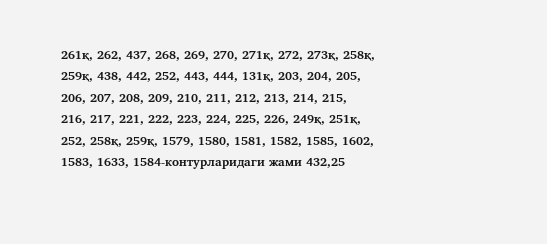261қ, 262, 437, 268, 269, 270, 271қ, 272, 273қ, 258қ, 259қ, 438, 442, 252, 443, 444, 131қ, 203, 204, 205, 206, 207, 208, 209, 210, 211, 212, 213, 214, 215, 216, 217, 221, 222, 223, 224, 225, 226, 249қ, 251қ, 252, 258қ, 259қ, 1579, 1580, 1581, 1582, 1585, 1602, 1583, 1633, 1584-контурларидаги жами 432,25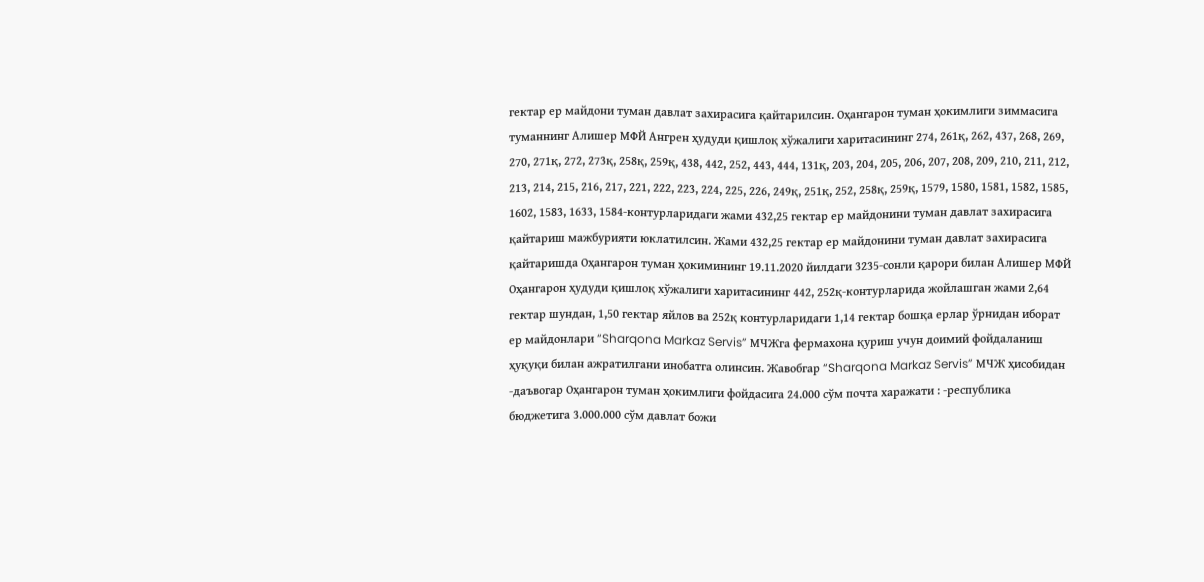гектар ер майдони туман давлат захирасига қайтарилсин. Оҳангарон туман ҳокимлиги зиммасига туманнинг Алишер МФЙ Ангрен ҳудуди қишлоқ хўжалиги харитасининг 274, 261қ, 262, 437, 268, 269, 270, 271қ, 272, 273қ, 258қ, 259қ, 438, 442, 252, 443, 444, 131қ, 203, 204, 205, 206, 207, 208, 209, 210, 211, 212, 213, 214, 215, 216, 217, 221, 222, 223, 224, 225, 226, 249қ, 251қ, 252, 258қ, 259қ, 1579, 1580, 1581, 1582, 1585, 1602, 1583, 1633, 1584-контурларидаги жами 432,25 гектар ер майдонини туман давлат захирасига қайтариш мажбурияти юклатилсин. Жами 432,25 гектар ер майдонини туман давлат захирасига қайтаришда Оҳангарон туман ҳокимининг 19.11.2020 йилдаги 3235-сонли қарори билан Алишер МФЙ Оҳангарон ҳудуди қишлоқ хўжалиги харитасининг 442, 252қ-контурларида жойлашган жами 2,64 гектар шундан, 1,50 гектар яйлов ва 252қ контурларидаги 1,14 гектар бошқа ерлар ўрнидан иборат ер майдонлари “Sharqona Markaz Servis” МЧЖга фермахона қуриш учун доимий фойдаланиш ҳуқуқи билан ажратилгани инобатга олинсин. Жавобгар “Sharqona Markaz Servis” МЧЖ ҳисобидан -даъвогар Оҳангарон туман ҳокимлиги фойдасига 24.000 сўм почта харажати : -республика бюджетига 3.000.000 сўм давлат божи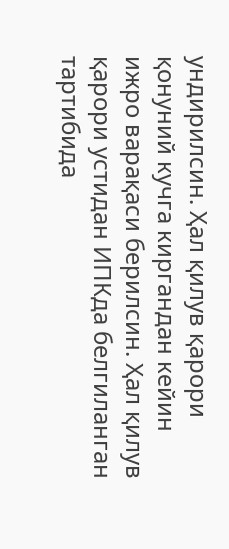ундирилсин. Ҳал қилув қарори қонуний кучга киргандан кейин ижро варақаси берилсин. Ҳал қилув қарори устидан ИПКда белгиланган тартибида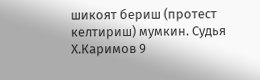шикоят бериш (протест келтириш) мумкин. Судья Х.Каримов 9